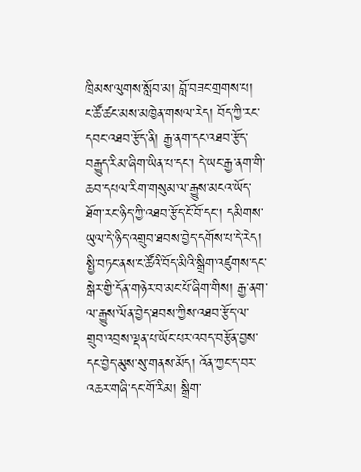ཁྲིམས་ལུགས་སློབ་མ། བློ་བཟང་གྲགས་པ།
ང་ཚོ་ཚང་མས་མཁྱེན་གསལ་རེད། བོད་ཀྱི་རང་དབང་འཐབ་རྩོད་ནི། རྒྱ་ནག་དང་འཐབ་རྩོད་བརྒྱུད་རིམ་ཞིག་ཡིན་པ་དང་། དེ་ཡང་རྒྱ་ནག་གི་ཆབ་དཔལ་རིག་གསུམ་ལ་རྒྱུས་མངའ་ཡོད་ཐོག་རང་ཉིད་ཀྱི་འཐབ་རྩོད་ངོ་བོ་དང་། དམིགས་ཡུལ་དེ་ཉིད་འགྲུབ་ཐབས་བྱེད་དགོས་པ་དེ་རེད། སྤྱི་བཏང་ནས་ང་ཚོའི་བོད་མིའི་སྒྲིག་འཛུགས་དང་སྒེར་གྱི་དོན་གཉེར་བ་མང་པོ་ཞིག་གིས། རྒྱ་ནག་ལ་རྒྱུས་ལོན་བྱེད་ཐབས་ཀྱིས་འཐབ་རྩོད་ལ་གྲུབ་འབྲས་ལྡན་པ་ཡོང་པར་འབད་བརྩོན་བྱས་དང་བྱེད་མུས་སུ་གནས་མོད། འོན་ཀྱང་ད་བར་འཆར་གཞི་དང་གོ་རིམ། སྒྲིག་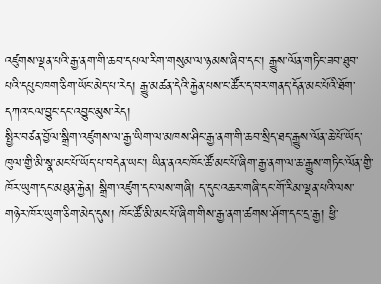འཛུགས་ལྡན་པའི་རྒྱ་ནག་གི་ཆབ་དཔལ་རིག་གསུམ་ལ་ཉམས་ཞིབ་དང་། རྒྱུས་ལོན་གཏིང་ཟབ་ཐུབ་པའི་དཔུང་ཁག་ཅིག་ཡོང་མེད་པ་རེད། རྒྱུ་མཚན་དེའི་རྐྱེན་པས་ང་ཚོར་ད་བར་གནད་དོན་མང་པོའི་ཐོག་དཀའ་ངལ་བྱུང་དང་འབྱུང་མུས་རེད།
སྤྱིར་བཙན་བྱོལ་སྒྲིག་འཛུགས་ལ་རྒྱ་ཡིག་ལ་མཁས་ཤིང་རྒྱ་ནག་གི་ཆབ་སྲིད་ཐད་རྒྱུས་ལོན་ཆེ་པོ་ཡོད་ཁུལ་གྱི་མི་སྣ་མང་པོ་ཡོད་པ་བདེན་ཡང་། ཡིན་ནའང་ཁོང་ཚོ་མང་པོ་ཞིག་རྒྱ་ནག་ལ་ཆ་རྒྱུས་གཏིང་ལོན་གྱི་ཁོར་ཡུག་དང་མཐུན་རྐྱེན། སྒྲིག་འཛུག་དང་ལས་གཞི། ད་དུང་འཆར་གཞི་དང་གོ་རིམ་ལྡན་པའི་ལས་གཉེར་ཁོར་ཡུག་ཅིག་མེད་དུས། ཁོང་ཚོ་མི་མང་པོ་ཞིག་གིས་རྒྱ་ནག་ཚགས་ཤོག་དང་དྲ་རྒྱ། ཕྱི་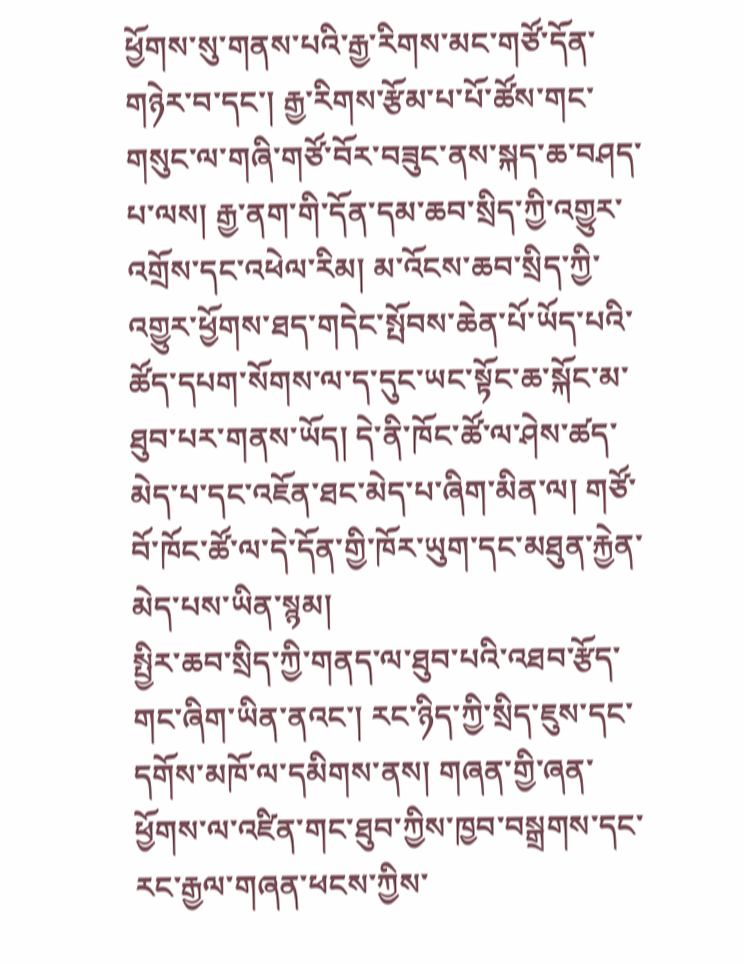ཕྱོགས་སུ་གནས་པའི་རྒྱ་རིགས་མང་གཙོ་དོན་གཉེར་བ་དང་། རྒྱ་རིགས་རྩོམ་པ་པོ་ཚོས་གང་གསུང་ལ་གཞི་གཙོ་བོར་བཟུང་ནས་སྐད་ཆ་བཤད་པ་ལས། རྒྱ་ནག་གི་དོན་དམ་ཆབ་སྲིད་ཀྱི་འགྱུར་འགྲོས་དང་འཕེལ་རིམ། མ་འོངས་ཆབ་སྲིད་ཀྱི་འགྱུར་ཕྱོགས་ཐད་གདེང་སྤོབས་ཆེན་པོ་ཡོད་པའི་ཚོད་དཔག་སོགས་ལ་ད་དུང་ཡང་སྟོང་ཆ་སྐོང་མ་ཐུབ་པར་གནས་ཡོད། དེ་ནི་ཁོང་ཚོ་ལ་ཤེས་ཚད་མེད་པ་དང་འཇོན་ཐང་མེད་པ་ཞིག་མིན་ལ། གཙོ་བོ་ཁོང་ཚོ་ལ་དེ་དོན་གྱི་ཁོར་ཡུག་དང་མཐུན་རྐྱེན་མེད་པས་ཡིན་སྙམ།
སྤྱིར་ཆབ་སྲིད་ཀྱི་གནད་ལ་ཐུབ་པའི་འཐབ་རྩོད་གང་ཞིག་ཡིན་ནའང་། རང་ཉིད་ཀྱི་སྲིད་ཇུས་དང་དགོས་མཁོ་ལ་དམིགས་ནས། གཞན་གྱི་ཞན་ཕྱོགས་ལ་འཛིན་གང་ཐུབ་ཀྱིས་ཁྱབ་བསྒྲགས་དང་རང་རྒྱལ་གཞན་ཕངས་ཀྱིས་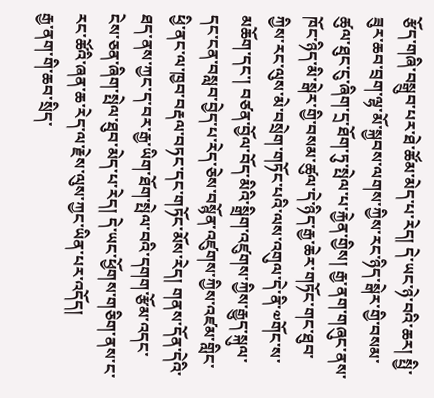རྩོད་གཞི་བསྒྲུབ་པར་ཐེ་ཚོམ་མེད་པ་རེད། དེ་ཡང་ཉེ་བའི་ཆར། སྤྱི་ཟུར་ཆབ་བྲག་ལྷ་མོ་སྐྱབས་ལགས་ཀྱིས་རང་ཉིད་སྒེར་གྱི་བསམ་ཚུལ་ཐུང་ངུ་ཞིག་དྲ་ཐོག་ཏུ་སྤེལ་པ་རྐྱེན་གྱིས། རྒྱ་ནག་གཞུང་ནས་ཁོང་ཉིད་མི་སྒེར་གྱི་བསམ་ཚུལ་དེ་ཉིད་རྒྱ་ཆེར་གཏོང་གང་ཐུབ་ཀྱིས་རང་ལུས་མེ་བསྲེག་གཏོང་པའི་ལས་འགུལ་དེ་ནི་༧གོང་ས་མཆོག་དང་། བཙན་བྱོལ་བོད་མིའི་སྒྲིག་འཛུགས་ཀྱིས་རྒྱུད་སྐུལ་དང་ངན་བསླབ་བྱེད་པ་རེད་ཅེས་བསྙོན་འཛུགས་ཀྱིས་འཛམ་གླིང་ཕྱི་ནང་ལ་ཁྱབ་བརྡལ་བཏང་དང་གཏོང་མོས་རེད། གནས་དོན་དེའི་ཐད་ནས་ཀྱང་ད་བར་རྒྱ་ཡིག་ཐོག་སྤེལ་བའི་དགག་རྩོམ་འདང་ངེས་ཅན་ཞིག་སྤེལ་ཐུབ་མེད་པ་རེད། དེ་ཡང་ཕྱོགས་གཅིག་ནས་ང་རང་ཚོའི་ཞན་ཆ་རེད་ལ་རྗེས་ལུས་ཀྱང་ཡིན་པར་འདོད།
རྒྱ་ནག་གི་ཆབ་སྲིད་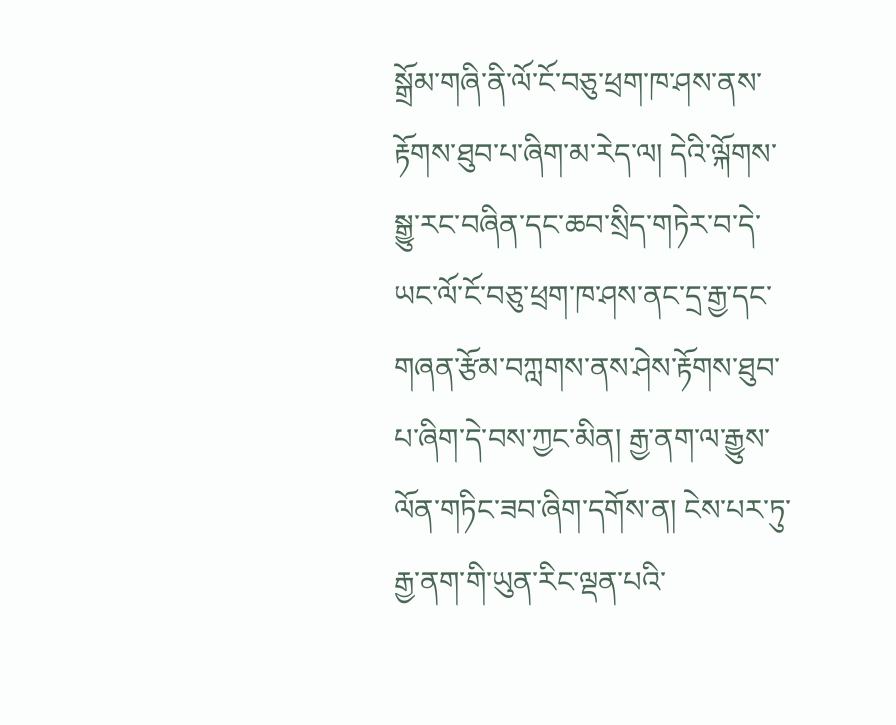སྒྲོམ་གཞི་ནི་ལོ་ངོ་བཅུ་ཕྲག་ཁ་ཤས་ནས་རྟོགས་ཐུབ་པ་ཞིག་མ་རེད་ལ། དེའི་ལྐོགས་སྒྱུ་རང་བཞིན་དང་ཆབ་སྲིད་གཏེར་བ་དེ་ཡང་ལོ་ངོ་བཅུ་ཕྲག་ཁ་ཤས་ནང་དྲ་རྒྱ་དང་གཞན་རྩོམ་བཀླགས་ནས་ཤེས་རྟོགས་ཐུབ་པ་ཞིག་དེ་བས་ཀྱང་མིན། རྒྱ་ནག་ལ་རྒྱུས་ལོན་གཏིང་ཟབ་ཞིག་དགོས་ན། ངེས་པར་ཏུ་རྒྱ་ནག་གི་ཡུན་རིང་ལྡན་པའི་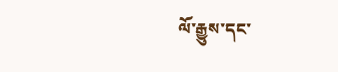ལོ་རྒྱུས་དང་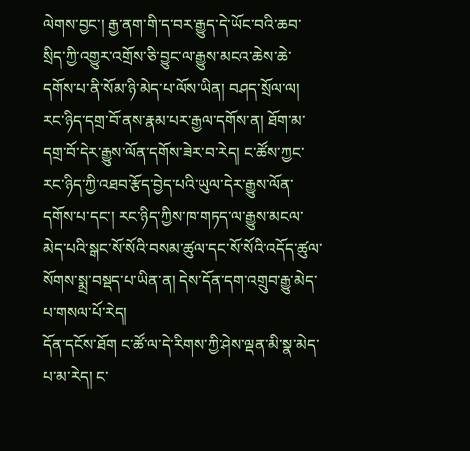ལེགས་བྱང་། རྒྱ་ནག་གི་ད་བར་རྒྱུད་དེ་ཡོང་བའི་ཆབ་སྲིད་ཀྱི་འགྱུར་འགྲོས་ཅི་བྱུང་ལ་རྒྱུས་མངའ་ཆེས་ཆེ་དགོས་པ་ནི་སོམ་ཉི་མེད་པ་ལོས་ཡིན། བཤད་སྲོལ་ལ། རང་ཉིད་དགྲ་བོ་ནས་རྣམ་པར་རྒྱལ་དགོས་ན། ཐོག་མ་དགྲ་བོ་དེར་རྒྱུས་ལོན་དགོས་ཟེར་བ་རེད། ང་ཚོས་ཀྱང་རང་ཉིད་ཀྱི་འཐབ་རྩོད་བྱེད་པའི་ཡུལ་དེར་རྒྱུས་ལོན་དགོས་པ་དང་། རང་ཉིད་ཀྱིས་ཁ་གཏད་ལ་རྒྱུས་མངལ་མེད་པའི་སྒང་སོ་སོའི་བསམ་ཚུལ་དང་སོ་སོའི་འདོད་ཚུལ་སོགས་སྨྲ་བསྡད་པ་ཡིན་ན། དེས་དོན་དག་འགྲུབ་རྒྱུ་མེད་པ་གསལ་པོ་རེད།
དོན་དངོས་ཐོག ང་ཚོ་ལ་དེ་རིགས་ཀྱི་ཤེས་ལྡན་མི་སྣ་མེད་པ་མ་རེད། ང་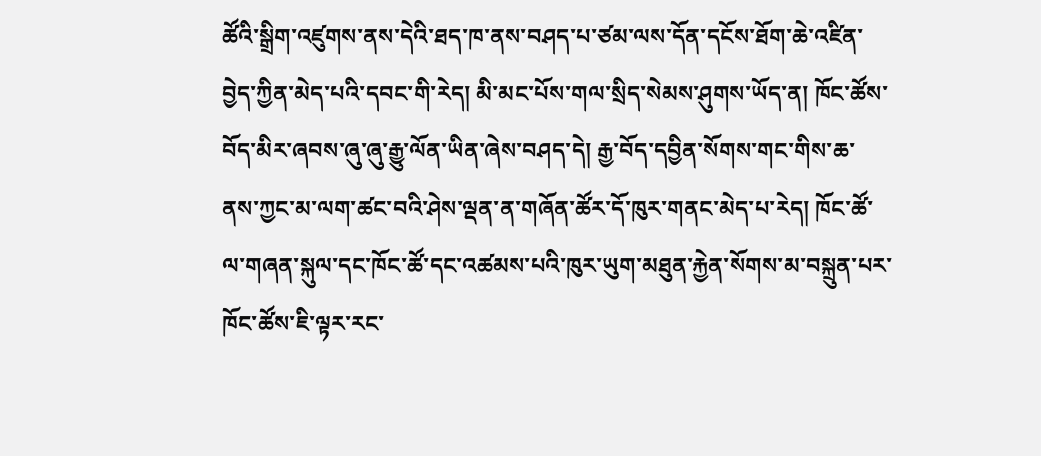ཚོའི་སྒྲིག་འཛུགས་ནས་དེའི་ཐད་ཁ་ནས་བཤད་པ་ཙམ་ལས་དོན་དངོས་ཐོག་ཆེ་འཛིན་བྱེད་ཀྱིན་མེད་པའི་དབང་གི་རེད། མི་མང་པོས་གལ་སྲིད་སེམས་ཤུགས་ཡོད་ན། ཁོང་ཚོས་བོད་མིར་ཞབས་ཞུ་ཞུ་རྒྱུ་ལོན་ཡིན་ཞེས་བཤད་དེ། རྒྱ་བོད་དབྱིན་སོགས་གང་གིས་ཆ་ནས་ཀྱང་མ་ལག་ཚང་བའི་ཤེས་ལྡན་ན་གཞོན་ཚོར་དོ་ཁུར་གནང་མེད་པ་རེད། ཁོང་ཚོ་ལ་གཞན་སྐུལ་དང་ཁོང་ཚོ་དང་འཚམས་པའི་ཁུར་ཡུག་མཐུན་རྐྱེན་སོགས་མ་བསྐྲུན་པར་ཁོང་ཚོས་ཇི་ལྟར་རང་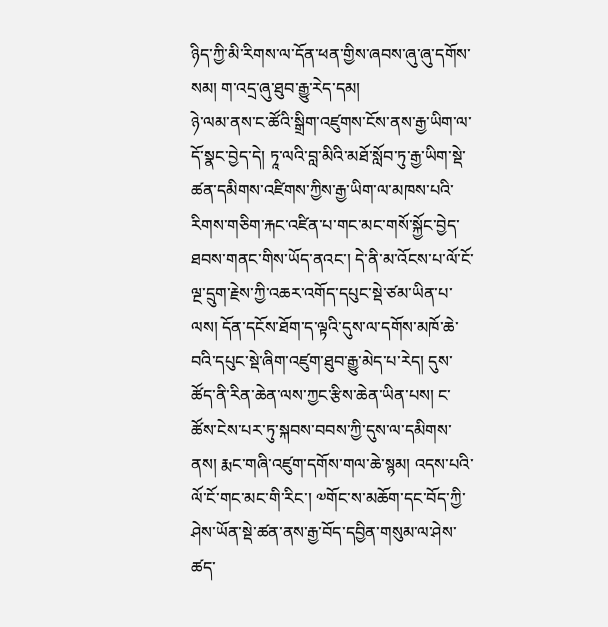ཉིད་ཀྱི་མི་རིགས་ལ་དོན་ཕན་གྱིས་ཞབས་ཞུ་ཞུ་དགོས་སམ། ག་འདྲ་ཞུ་ཐུབ་རྒྱུ་རེད་དམ།
ཉེ་ལམ་ནས་ང་ཚོའི་སྒྲིག་འཛུགས་ངོས་ནས་རྒྱ་ཡིག་ལ་དོ་སྣང་བྱེད་དེ། ཏཱ་ལའི་བླ་མིའི་མཐོ་སློབ་ཏུ་རྒྱ་ཡིག་སྡེ་ཚན་དམིགས་འཛིགས་ཀྱིས་རྒྱ་ཡིག་ལ་མཁས་པའི་རིགས་གཅིག་རྐང་འཛིན་པ་གང་མང་གསོ་སྐྱོང་བྱེད་ཐབས་གནང་གིས་ཡོད་ནའང་། དེ་ནི་མ་འོངས་པ་ལོ་ངོ་ལྔ་དྲུག་རྗེས་ཀྱི་འཆར་འགོད་དཔུང་སྡེ་ཙམ་ཡིན་པ་ལས། དོན་དངོས་ཐོག་ད་ལྟའི་དུས་ལ་དགོས་མཁོ་ཆེ་བའི་དཔུང་སྡེ་ཞིག་འཛུག་ཐུབ་རྒྱུ་མེད་པ་རེད། དུས་ཚོད་ནི་རིན་ཆེན་ལས་ཀྱང་རྩིས་ཆེན་ཡིན་པས། ང་ཚོས་ངེས་པར་ཏུ་སྐབས་བབས་ཀྱི་དུས་ལ་དམིགས་ནས། རྨང་གཞི་འཛུག་དགོས་གལ་ཆེ་སྙམ། འདས་པའི་ལོ་ངོ་གང་མང་གི་རིང་། ༧གོང་ས་མཆོག་དང་བོད་ཀྱི་ཤེས་ཡོན་སྡེ་ཚན་ནས་རྒྱ་བོད་དབྱིན་གསུམ་ལ་ཤེས་ཚད་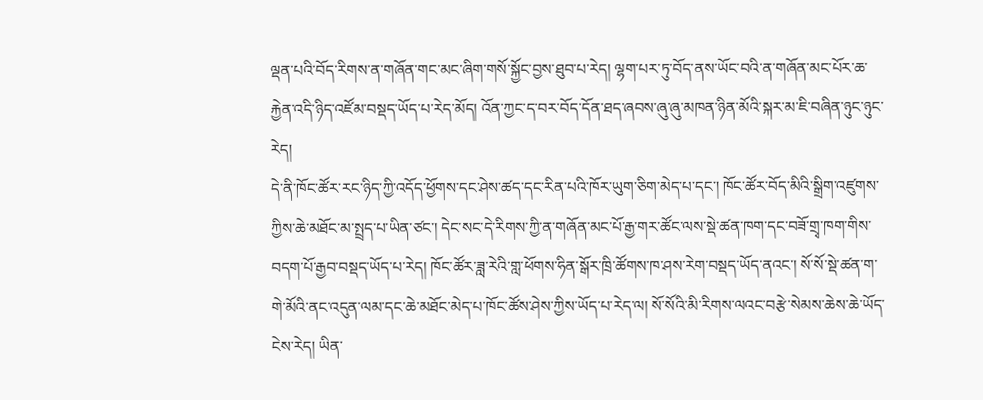ལྡན་པའི་བོད་རིགས་ན་གཞོན་གང་མང་ཞིག་གསོ་སྐྱོང་བྱས་ཐུབ་པ་རེད། ལྷག་པར་ཏུ་བོད་ནས་ཡོང་བའི་ན་གཞོན་མང་པོར་ཆ་རྐྱེན་འདི་ཉིད་འཛོམ་བསྡད་ཡོད་པ་རེད་མོད། འོན་ཀྱང་ད་བར་བོད་དོན་ཐད་ཞབས་ཞུ་ཞུ་མཁན་ཉིན་མོའི་སྐར་མ་ཇི་བཞིན་ཉུང་ཉུང་རེད།
དེ་ནི་ཁོང་ཚོར་རང་ཉིད་ཀྱི་འདོད་ཕྱོགས་དང་ཤེས་ཚད་དང་རིན་པའི་ཁོར་ཡུག་ཅིག་མེད་པ་དང་། ཁོང་ཚོར་བོད་མིའི་སྒྲིག་འཛུགས་ཀྱིས་ཆེ་མཐོང་མ་སྤྲད་པ་ཡིན་ཙང་། དེང་སང་དེ་རིགས་ཀྱི་ན་གཞོན་མང་པོ་རྒྱ་གར་ཚོང་ལས་སྡེ་ཚན་ཁག་དང་བཟོ་གྲྭ་ཁག་གིས་བདག་པོ་རྒྱབ་བསྡད་ཡོད་པ་རེད། ཁོང་ཚོར་ཟླ་རེའི་གླ་ཕོགས་ཧིན་སྒོར་ཁྲི་ཚོགས་ཁ་ཤས་རེག་བསྡད་ཡོད་ནའང་། སོ་སོ་སྡེ་ཚན་ག་གེ་མོའི་ནང་འདུན་ལམ་དང་ཆེ་མཐོང་མེད་པ་ཁོང་ཚོས་ཤེས་ཀྱིས་ཡོད་པ་རེད་ལ། སོ་སོའི་མི་རིགས་ལའང་བརྩེ་སེམས་ཆེས་ཆེ་ཡོད་ངེས་རེད། ཡིན་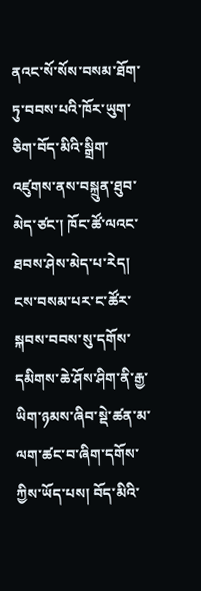ནའང་སོ་སོས་བསམ་ཐོག་ཏུ་བབས་པའི་ཁོར་ཡུག་ཅིག་བོད་མིའི་སྒྲིག་འཛུགས་ནས་བསྐྲུན་ཐུབ་མེད་ཙང་། ཁོང་ཚོ་ལའང་ཐབས་ཤེས་མེད་པ་རེད།
ངས་བསམ་པར་ང་ཚོར་སྐབས་བབས་སུ་དགོས་དམིགས་ཆེ་ཤོས་ཤིག་ནི་རྒྱ་ཡིག་ཉམས་ཞིབ་སྡེ་ཚན་མ་ལག་ཚང་བ་ཞིག་དགོས་ཀྱིས་ཡོད་པས། བོད་མིའི་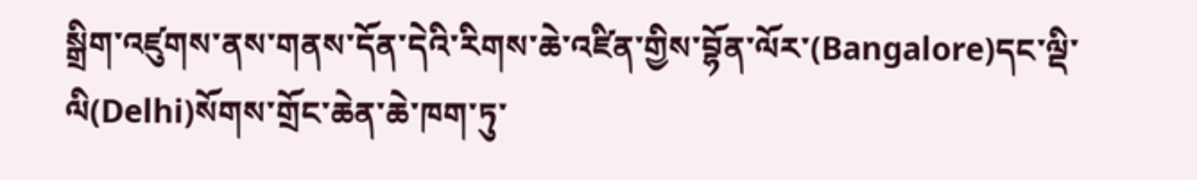སྒྲིག་འཛུགས་ནས་གནས་དོན་དེའི་རིགས་ཆེ་འཛིན་གྱིས་བྷོན་ལོར་(Bangalore)དང་ལྡི་ལི(Delhi)སོགས་གྲོང་ཆེན་ཆེ་ཁག་ཏུ་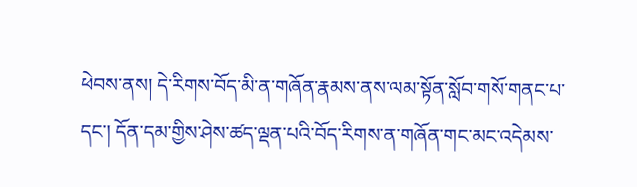ཕེབས་ནས། དེ་རིགས་བོད་མི་ན་གཞོན་རྣམས་ནས་ལམ་སྟོན་སློབ་གསོ་གནང་པ་དང་། དོན་དམ་གྱིས་ཤེས་ཚད་ལྡན་པའི་བོད་རིགས་ན་གཞོན་གང་མང་འདེམས་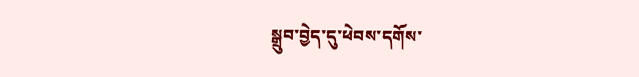སྒྲུབ་བྱེད་དུ་ཕེབས་དགོས་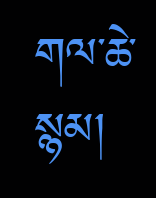གལ་ཆེ་སྙམ།